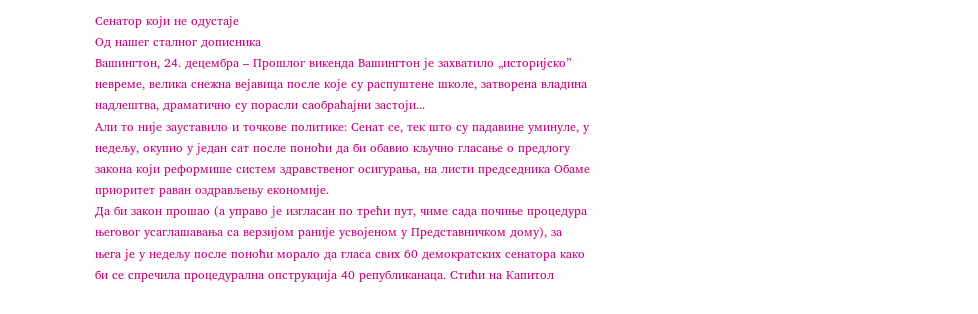Сенатор који не одустаје
Од нашег сталног дописника
Вашингтон, 24. децембра – Прошлог викенда Вашингтон је захватило „историјско” невреме, велика снежна вејавица после које су распуштене школе, затворена владина надлештва, драматично су порасли саобраћајни застоји...
Али то није зауставило и точкове политике: Сенат се, тек што су падавине уминуле, у недељу, окупио у један сат после поноћи да би обавио кључно гласање о предлогу закона који реформише систем здравственог осигурања, на листи председника Обаме приоритет раван оздрављењу економије.
Да би закон прошао (а управо је изгласан по трећи пут, чиме сада почиње процедура његовог усаглашавања са верзијом раније усвојеном у Представничком дому), за њега је у недељу после поноћи морало да гласа свих 60 демократских сенатора како би се спречила процедурална опструкција 40 републиканаца. Стићи на Капитол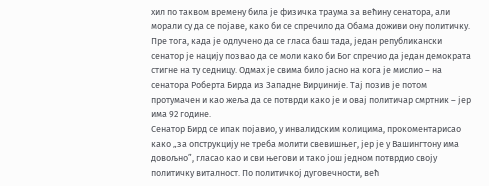хил по таквом времену била је физичка траума за већину сенатора, али морали су да се појаве, како би се спречило да Обама доживи ону политичку.
Пре тога, када је одлучено да се гласа баш тада, један републикански сенатор је нацију позвао да се моли како би Бог спречио да један демократа стигне на ту седницу. Одмах је свима било јасно на кога је мислио – на сенатора Роберта Бирда из Западне Вирџиније. Тај позив је потом протумачен и као жеља да се потврди како је и овај политичар смртник – јер има 92 године.
Сенатор Бирд се ипак појавио, у инвалидским колицима, прокоментарисао како „за опструкцију не треба молити свевишњег, јер је у Вашингтону има довољно”, гласао као и сви његови и тако још једном потврдио своју политичку виталност. По политичкој дуговечности, већ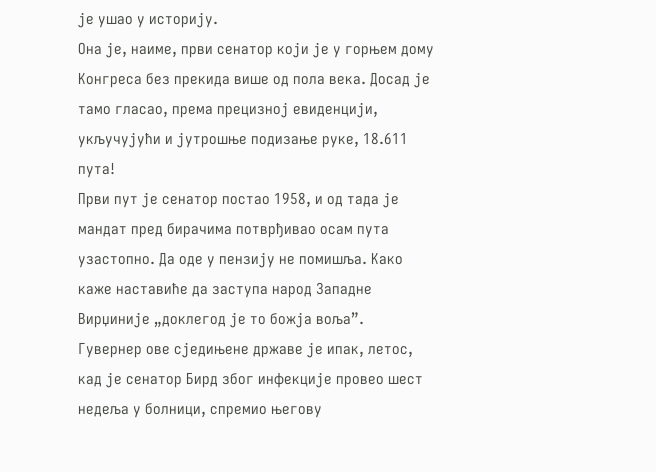је ушао у историју.
Она је, наиме, први сенатор који је у горњем дому Конгреса без прекида више од пола века. Досад је тамо гласао, према прецизној евиденцији, укључујући и јутрошње подизање руке, 18.611 пута!
Први пут је сенатор постао 1958, и од тада је мандат пред бирачима потврђивао осам пута узастопно. Да оде у пензију не помишља. Како каже наставиће да заступа народ Западне Вирџиније „доклегод је то божја воља”.
Гувернер ове сједињене државе је ипак, летос, кад је сенатор Бирд због инфекције провео шест недеља у болници, спремио његову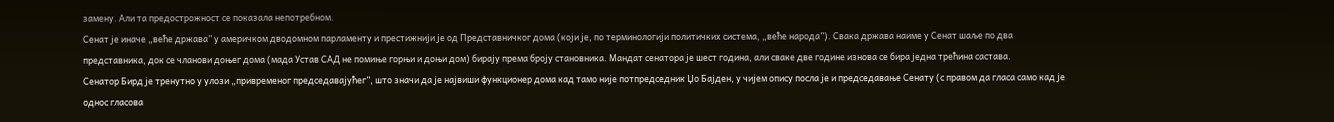замену. Али та предострожност се показала непотребном.
Сенат је иначе „веће држава” у америчком дводомном парламенту и престижнији је од Представничког дома (који је, по терминологији политичких система, „веће народа”). Свака држава наиме у Сенат шаље по два представника, док се чланови доњег дома (мада Устав САД не помиње горњи и доњи дом) бирају према броју становника. Мандат сенатора је шест година, али сваке две године изнова се бира једна трећина састава.
Сенатор Бирд је тренутно у улози „привременог председавајућег”, што значи да је највиши функционер дома кад тамо није потпредседник Џо Бајден, у чијем опису посла је и председавање Сенату (с правом да гласа само кад је однос гласова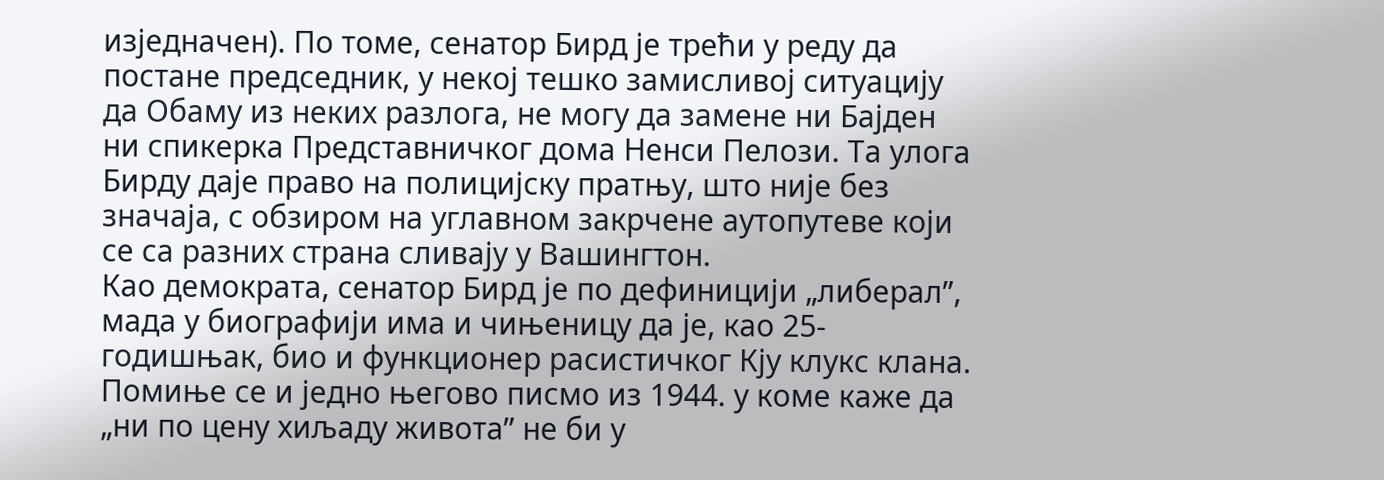изједначен). По томе, сенатор Бирд је трећи у реду да постане председник, у некој тешко замисливој ситуацију да Обаму из неких разлога, не могу да замене ни Бајден ни спикерка Представничког дома Ненси Пелози. Та улога Бирду даје право на полицијску пратњу, што није без значаја, с обзиром на углавном закрчене аутопутеве који се са разних страна сливају у Вашингтон.
Као демократа, сенатор Бирд је по дефиницији „либерал”, мада у биографији има и чињеницу да је, као 25-годишњак, био и функционер расистичког Кју клукс клана. Помиње се и једно његово писмо из 1944. у коме каже да „ни по цену хиљаду живота” не би у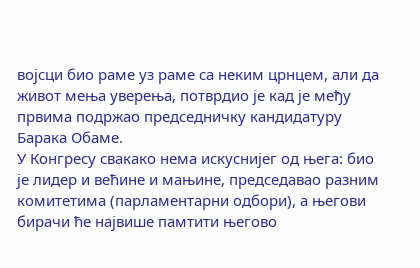војсци био раме уз раме са неким црнцем, али да живот мења уверења, потврдио је кад је међу првима подржао председничку кандидатуру Барака Обаме.
У Конгресу свакако нема искуснијег од њега: био је лидер и већине и мањине, председавао разним комитетима (парламентарни одбори), а његови бирачи ће највише памтити његово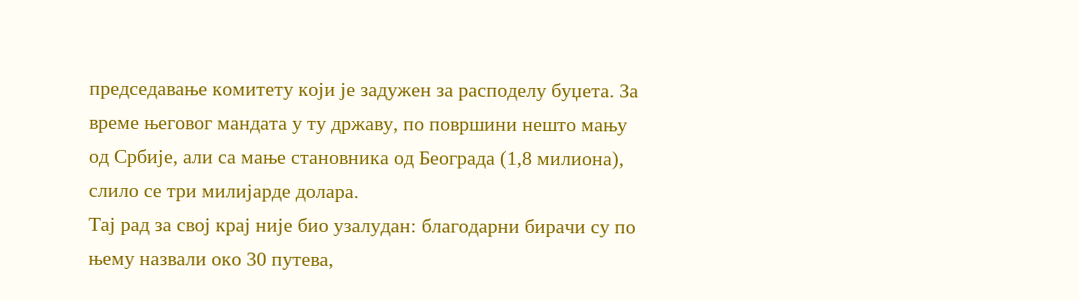председавање комитету који је задужен за расподелу буџета. За време његовог мандата у ту државу, по површини нешто мању од Србије, али са мање становника од Београда (1,8 милиона), слило се три милијарде долара.
Тај рад за свој крај није био узалудан: благодарни бирачи су по њему назвали око 30 путева,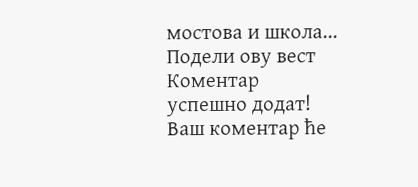мостова и школа...
Подели ову вест
Комeнтар успeшно додат!
Ваш комeнтар ћe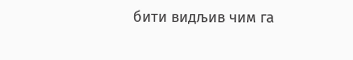бити видљив чим га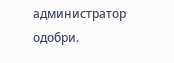администратор одобри.